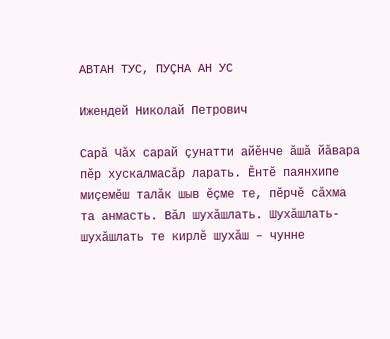АВТАН ТУС, ПУÇНА АН УС

Ижендей Николай Петрович

Сарă Чăх сарай çунатти айĕнче ăшă йăвара пĕр хускалмасăр ларать. Ĕнтĕ паянхипе миçемĕш талăк шыв ĕçме те, пĕрчĕ сăхма та анмасть. Вăл шухăшлать. Шухăшлать-шухăшлать те кирлĕ шухăш – чунне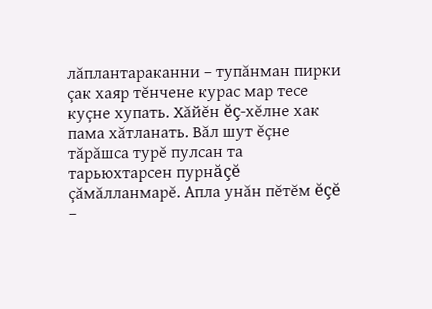лăплантараканни – тупăнман пирки çак хаяр тĕнчене курас мар тесе куçне хупать. Хăйĕн ĕç-хĕлне хак пама хăтланать. Вăл шут ĕçне тăрăшса турĕ пулсан та тарьюхтарсен пурнăçĕ çăмăлланмарĕ. Апла унăн пĕтĕм ĕçĕ –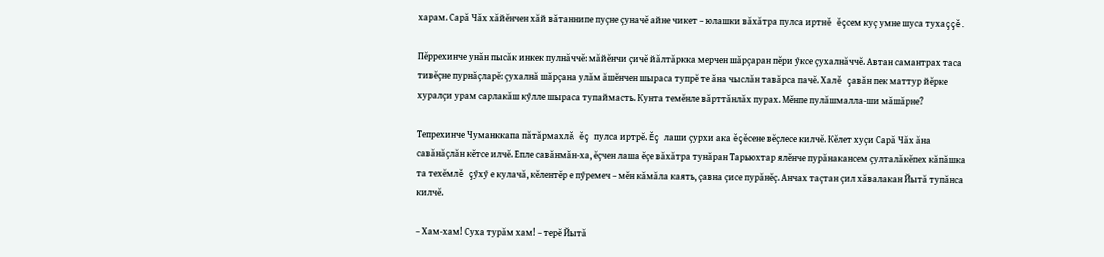харам. Сарă Чăх хăйĕнчен хăй вăтаннипе пуçне çуначĕ айне чикет – юлашки вăхăтра пулса иртнĕ ĕçсем куç умне шуса тухаççĕ.

Пĕррехинче унăн пысăк инкек пулнăччĕ: мăйĕнчи çичĕ йăлтăркка мерчен шăрçаран пĕри ӳксе çухалнăччĕ. Автан самантрах таса тивĕçне пурнăçларĕ: çухалнă шăрçана улăм ăшĕнчен шыраса тупрĕ те ăна чыслăн тавăрса пачĕ. Халĕ çавăн пек маттур йĕрке хуралçи урам сарлакăш кӳлле шыраса тупаймасть. Кунта темĕнле вăрттăнлăх пурах. Мĕнпе пулăшмалла-ши мăшăрне?

Тепрехинче Чуманккапа пăтăрмахлă ĕç пулса иртрĕ. Ĕç лаши çурхи ака ĕçĕсене вĕçлесе килчĕ. Кĕлет хуçи Сарă Чăх ăна савăнăçлăн кĕтсе илчĕ. Епле савăнмăн-ха, ĕçчен лаша ĕçе вăхăтра тунăран Тарьюхтар ялĕнче пурăнакансем çулталăкĕпех кăпăшка та техĕмлĕ çӳхӳ е кулачă, кĕлентĕр е пӳремеч – мĕн кăмăла каять, çавна çисе пурăнĕç. Анчах таçтан çил хăвалакан Йытă тупăнса килчĕ.

– Хам-хам! Суха турăм хам! – терĕ Йытă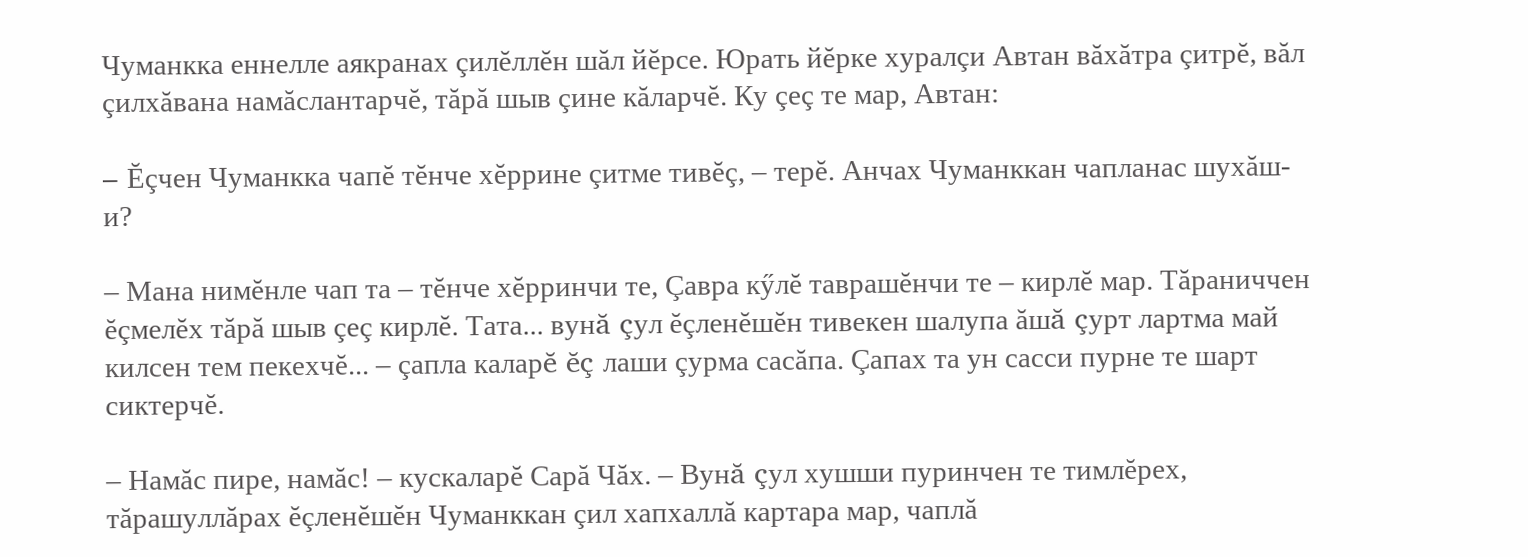Чуманкка еннелле аякранах çилĕллĕн шăл йĕрсе. Юрать йĕрке хуралçи Автан вăхăтра çитрĕ, вăл çилхăвана намăслантарчĕ, тăрă шыв çине кăларчĕ. Ку çеç те мар, Автан:

– Ĕçчен Чуманкка чапĕ тĕнче хĕррине çитме тивĕç, – терĕ. Анчах Чуманккан чапланас шухăш-и?

– Мана нимĕнле чап та – тĕнче хĕрринчи те, Çавра кӳлĕ таврашĕнчи те – кирлĕ мар. Тăраниччен ĕçмелĕх тăрă шыв çеç кирлĕ. Тата... вунă çул ĕçленĕшĕн тивекен шалупа ăшă çурт лартма май килсен тем пекехчĕ... – çапла каларĕ ĕç лаши çурма сасăпа. Çапах та ун сасси пурне те шарт сиктерчĕ.

– Намăс пире, намăс! – кускаларĕ Сарă Чăх. – Вунă çул хушши пуринчен те тимлĕрех, тăрашуллăрах ĕçленĕшĕн Чуманккан çил хапхаллă картара мар, чаплă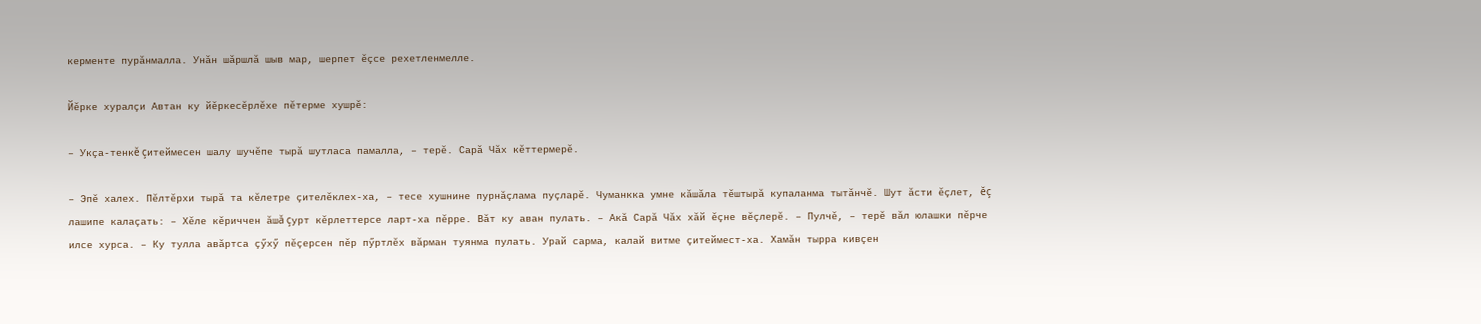керменте пурăнмалла. Унăн шăршлă шыв мар, шерпет ĕçсе рехетленмелле.

Йĕрке хуралçи Автан ку йĕркесĕрлĕхе пĕтерме хушрĕ:

– Укçа-тенкĕ çитеймесен шалу шучĕпе тырă шутласа памалла, – терĕ. Сарă Чăх кĕттермерĕ.

– Эпĕ халех. Пĕлтĕрхи тырă та кĕлетре çителĕклех-ха, – тесе хушнине пурнăçлама пуçларĕ. Чуманкка умне кăшăла тĕштырă купаланма тытăнчĕ. Шут ăсти ĕçлет, ĕç лашипе калаçать: – Хĕле кĕриччен ăшă çурт кĕрлеттерсе ларт-ха пĕрре. Вăт ку аван пулать. – Акă Сарă Чăх хăй ĕçне вĕçлерĕ. – Пулчĕ, – терĕ вăл юлашки пĕрче илсе хурса. – Ку тулла авăртса çӳхӳ пĕçерсен пĕр пӳртлĕх вăрман туянма пулать. Урай сарма, калай витме çитеймест-ха. Хамăн тырра кивçен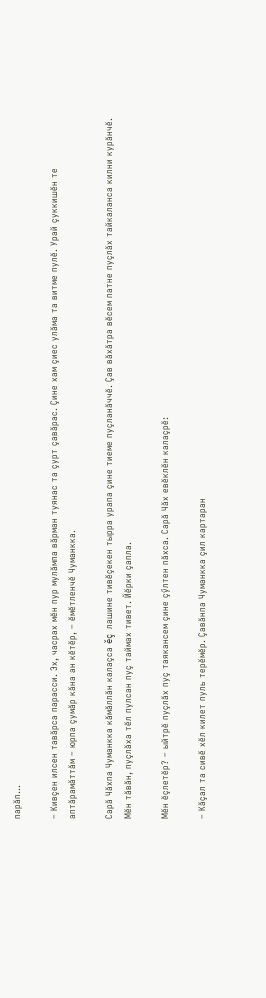парăп...

– Кивçен илсен тавăрса парасси. Эх, часрах мĕн пур мулăмпа вăрман туянас та çурт çавăрас. Çине хам çиес улăма та витме пулĕ. Урай çуккишĕн те аптăрамăттăм – юрпа çумăр кăна ан кĕтĕр, – ĕмĕтленчĕ Чуманкка.

Сарă Чăхпа Чуманкка кăмăллăн калаçса ĕç лашине тивĕçекен тырра урапа çине тиеме пуçланăччĕ. Çав вăхăтра вĕсем патне пуçлăх тайкаланса килни курăнчĕ. Мĕн тăвăн, пуçлăха тĕл пулсан пуç таймах тивет. Йĕрки çапла.

Мĕн ĕçлетĕр? – ыйтрĕ пуçлăх пуç таякансем çине çӳлтен пăхса. Сарă Чăх евĕклĕн калаçрĕ:

– Кăçал та сивĕ хĕл килет пуль терĕмĕр. Çавăнпа Чуманкка çил картаран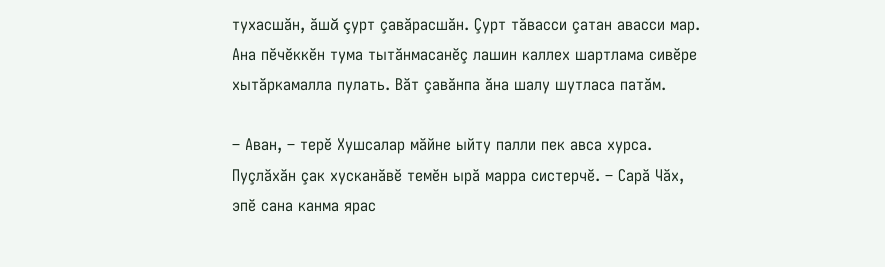тухасшăн, ăшă çурт çавăрасшăн. Çурт тăвасси çатан авасси мар. Ана пĕчĕккĕн тума тытăнмасанĕç лашин каллех шартлама сивĕре хытăркамалла пулать. Вăт çавăнпа ăна шалу шутласа патăм.

– Аван, – терĕ Хушсалар мăйне ыйту палли пек авса хурса. Пуçлăхăн çак хусканăвĕ темĕн ырă марра систерчĕ. – Сарă Чăх, эпĕ сана канма ярас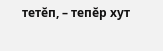тетĕп, – тепĕр хут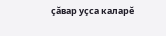çăвар уçса каларĕ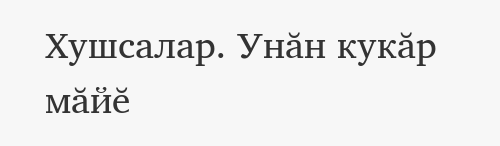Хушсалар. Унăн кукăр мăйĕ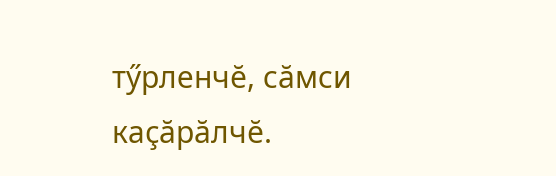тӳрленчĕ, сăмси каçăрăлчĕ.